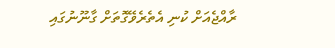ރާއްޖެއަށް ކުނި އެތެރެވޭގޮތަށް ގާނޫނުގައި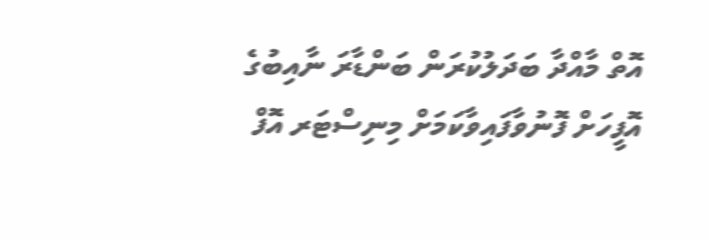އޮތް މާއްދާ ބަދަލުކުރަން ބަންޑާރަ ނާއިބުގެ އޮފީހަށް ފޮނުވާފައިވާކަމަށް މިނިސްޓަރ އޮފް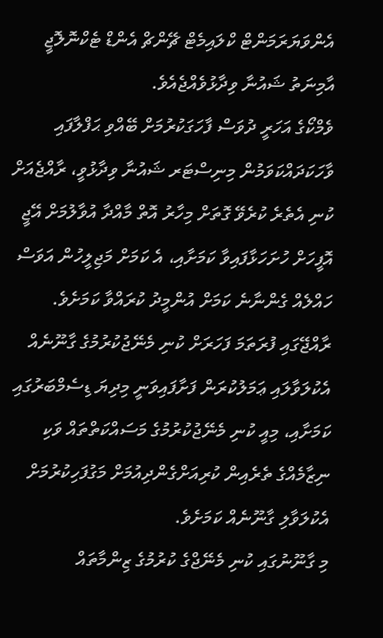އެންވަޔަރަމަންޓް ކްލައިމެޓް ޗޭންޗް އެންޑް ޓެކްނޮލޮޖީ އާމިނަތު ޝައުނާ ވިދާޅުވެއްޖެއެވެ.
ވެމްކޯގެ އަހަރީ ދުވަސް ފާހަގަކުރުމަށް ބޭއްވި ޙަފްލާފައި ވާހަކަދައްކަވަމުން މިނިސްޓަރ ޝައުނާ ވިދާޅުވީ، ރާއްޖެއަށް ކުނި އެތެރެ ކުރެވޭ ގޮތަށް މިހާރު އޮތް މާއްދާ އުވާލުމަށް އޭޖީ އޮފީހަށް ހުށަހަޅާފައިވާ ކަމަށާއި، އެ ކަމަށް މަޖިލީހުން އަވަސް ހައްލެއް ގެންނާނެ ކަމަށް އުންމީދު ކުރައްވާ ކަމަށެވެ.
ރާއްޖޭގައި ފުރަތަމަ ފަހަރަށް ކުނި މެނޭޖުކުރުމުގެ ގާނޫނެއް އެކުލަވާލައި ޢަމަލުކުރަން ފަށާފައިވަނީ މިދިޔަ ޑިސެމްބަރުގައި ކަމަށާއި، މިއީ ކުނި މެނޭޖުކުރުމުގެ މަސައްކަތްތައް ވަކި ނިޒާމެއްގެ ތެރެއިން ކުރިއަށްގެންދިއުމަށް މަގުފަހިކުރުމަށް އެކުލަވާލި ގާނޫނެއް ކަމަށެވެ.
މި ގާނޫނުގައި ކުނި މެނޭޖްގެ ކުރުމުގެ ޒިންމާތައް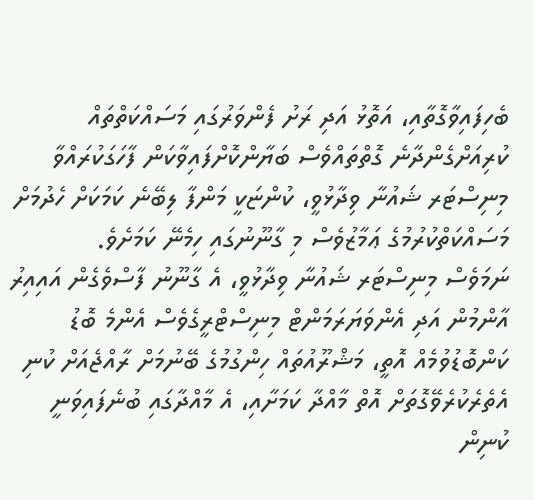ބެހިފައިވާގޮތާއި، އަތޮޅު އަދި ރަށު ފެންވަރުގައި މަސައްކަތްތައް ކުރިއަށްގެންދާނެ ގޮތްތައްވެސް ބަޔާންކޮށްފައިވާކަން ފާހަގަކުރައްވާ މިނިސްޓަރ ޝައުނާ ވިދާޅުވީ، ކުންޏަކީ މަންފާ ލިބޭނެ ކަމަކަށް ހެދުމަށް މަސައްކަތްކުރުމުގެ ޢަމާޒުވެސް މި ގާނޫނުގައި ހިމެނޭ ކަމަށެވެ.
ނަމަވެސް މިނިސްޓަރ ޝައުނާ ވިދާޅުވީ، އެ ގާނޫނު ފާސްވެގެން އައިއިރު އާންމުން އަދި އެންވަޔަރަމަންޓް މިނިސްޓްރީގެވެސް އެންމެ ބޮޑު ކަންބޮޑުވުމެއް އޮތީ، މަޝްރޫއުތައް ހިންގުމުގެ ބޭނުމަށް ރާއްޖެއަށް ކުނި އެތެރެކުރެވޭގޮތަށް އޮތް މާއްދާ ކަމަށާއި، އެ މާއްދާގައި ބުނެފައިވަނީ ކުނިން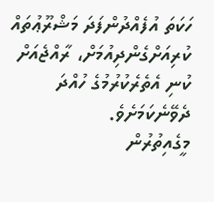ހަކަތަ އުފެއްދުންފަދަ މަޝްރޫޢުތައް ކުރިއަށްގެންދިއުމަށް، ރާއްޖެއަށް ކުނި އެތެރެކުރުމުގެ ހުއްދަ ދެވޭނެކަމަށެވެ.
މީގެއިތުރުން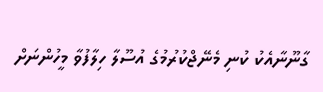ގާނޫނާއެކު ކުނި މެނޭޖްކުރުމުގެ އުސޫލާ ހިލާފުވާ މީހުންނަށް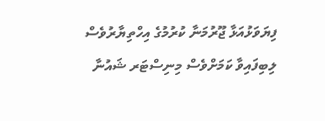ފިޔަވަޅުއަޅާ ޖޫރުމަނާ ކުރުމުގެ އިހްތިޔާރުވެސް ލިބިފައިވާ ކަމަށްވެސް މިނިސްޓަރ ޝައުނާ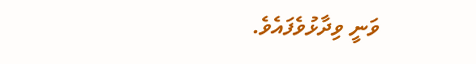ވަނީ ވިދާޅުވެފައެވެ.